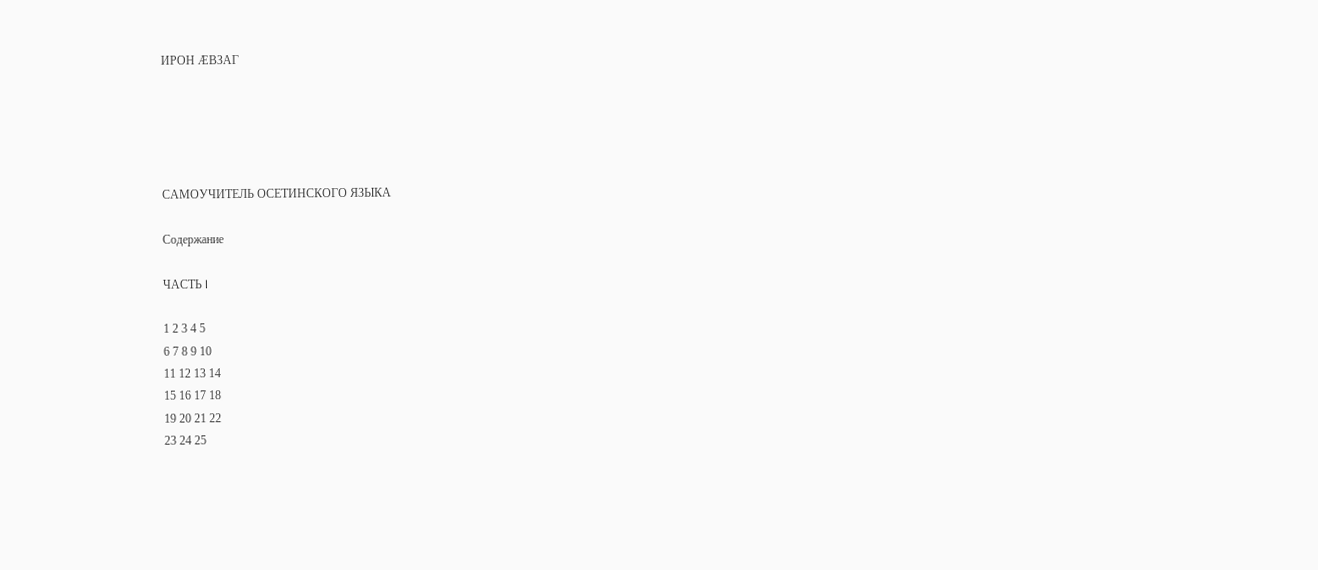ИРОН ÆВЗАГ





САМОУЧИТЕЛЬ ОСЕТИНСКОГО ЯЗЫКА

Содержание

ЧАСТЬ I

1 2 3 4 5
6 7 8 9 10
11 12 13 14
15 16 17 18
19 20 21 22
23 24 25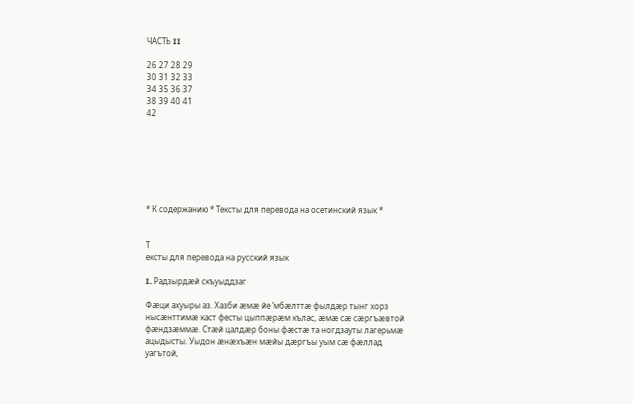ЧАСТЬ II

26 27 28 29
30 31 32 33
34 35 36 37
38 39 40 41
42







* К содержанию * Тексты для перевода на осетинский язык *


Т
ексты для перевода на русский язык

I. Радзырдæй скъуыддзаг

Фæци ахуыры аз. Хазби æмæ йе ‘мбæлттæ фылдæр тынг хорз нысæнттимæ каст фесты цыппæрæм кълас, æмæ сæ сæргъæвтой фæндзæммæ. Стæй цалдæр боны фæстæ та ногдзауты лагерьмæ ацыдысты. Уыдон æнæхъæн мæйы дæргъы уым сæ фæллад уагътой,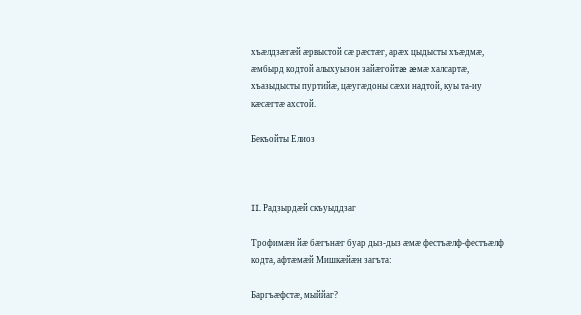хъæлдзæгæй æрвыстой сæ рæстæг, арæх цыдысты хъæдмæ, æмбырд кодтой алыхуызон зайæгойтæ æмæ халсартæ, хъазыдысты пуртийæ, цæугæдоны сæхи надтой, куы та-иу кæсæгтæ ахстой.

Бекъойты Елиоз



II. Радзырдæй скъуыддзаг

Трофимæн йæ бæгънæг буар дыз-дыз æмæ фестъæлф-фестъæлф кодта, афтæмæй Мишкæйæн загъта:

Баргъæфстæ, мыййаг?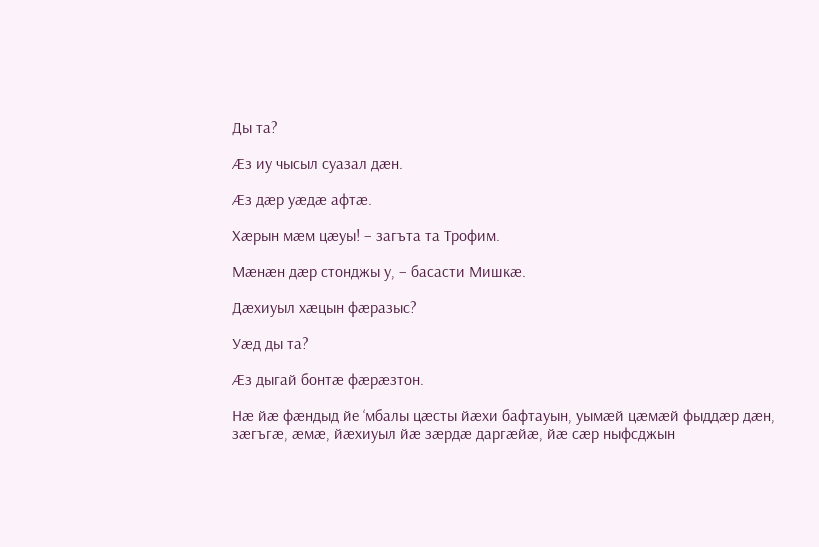Ды та?

Æз иу чысыл суазал дæн.

Æз дæр уæдæ афтæ.

Хæрын мæм цæуы! – загъта та Трофим.

Мæнæн дæр стонджы у, – басасти Мишкæ.

Дæхиуыл хæцын фæразыс?

Уæд ды та?

Æз дыгай бонтæ фæрæзтон.

Нæ йæ фæндыд йе ‘мбалы цæсты йæхи бафтауын, уымæй цæмæй фыддæр дæн, зæгъгæ, æмæ, йæхиуыл йæ зæрдæ даргæйæ, йæ сæр ныфсджын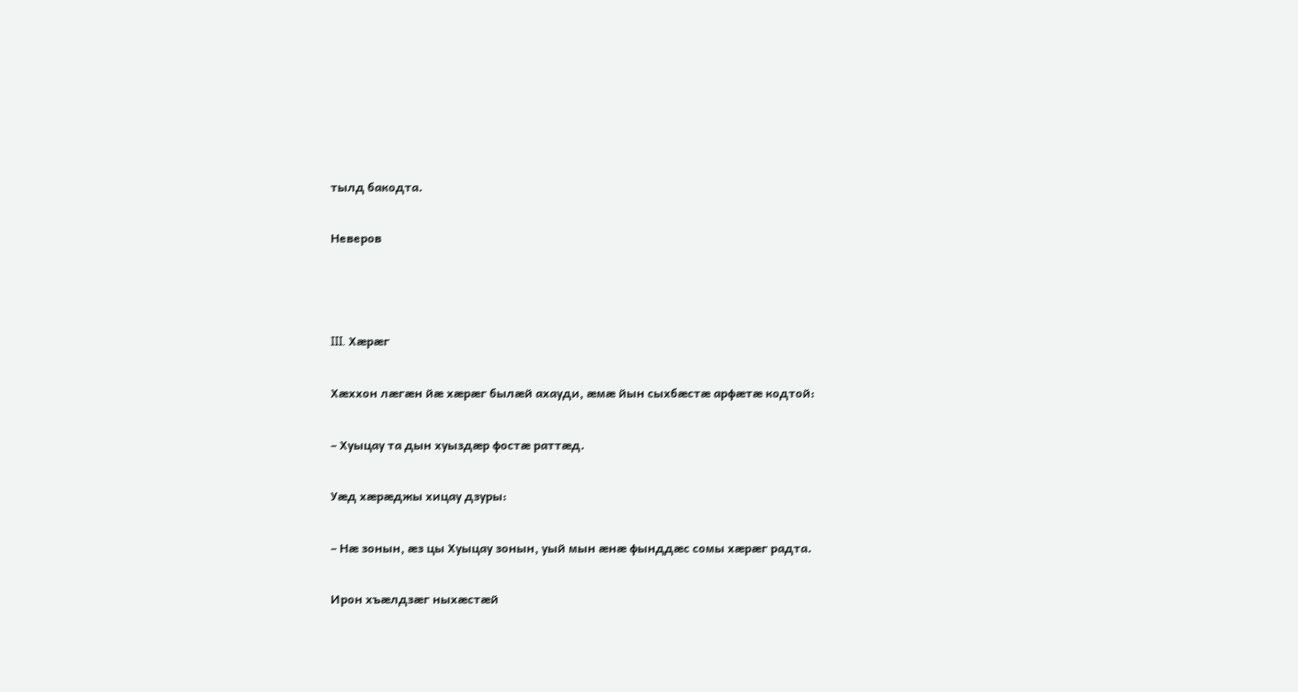тылд бакодта.

Неверов



III. Хæрæг

Хæххон лæгæн йæ хæрæг былæй ахауди, æмæ йын сыхбæстæ арфæтæ кодтой:

– Хуыцау та дын хуыздæр фостæ раттæд.

Уæд хæрæджы хицау дзуры:

– Нæ зонын, æз цы Хуыцау зонын, уый мын æнæ фынддæс сомы хæрæг радта.

Ирон хъæлдзæг ныхæстæй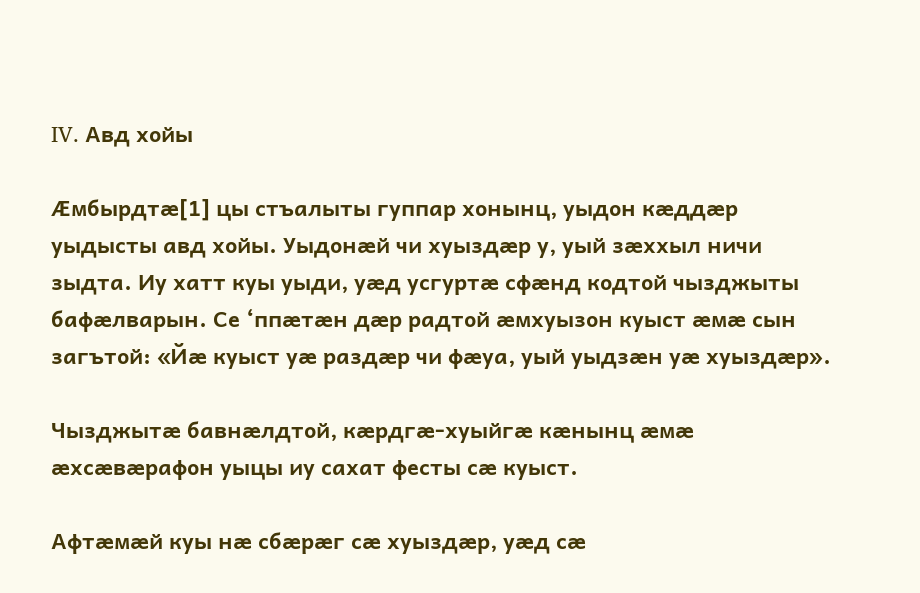IV. Авд хойы

Æмбырдтæ[1] цы стъалыты гуппар хонынц, уыдон кæддæр уыдысты авд хойы. Уыдонæй чи хуыздæр у, уый зæххыл ничи зыдта. Иу хатт куы уыди, уæд усгуртæ сфæнд кодтой чызджыты бафæлварын. Се ‘ппæтæн дæр радтой æмхуызон куыст æмæ сын загътой: «Йæ куыст уæ раздæр чи фæуа, уый уыдзæн уæ хуыздæр».

Чызджытæ бавнæлдтой, кæрдгæ-хуыйгæ кæнынц æмæ æхсæвæрафон уыцы иу сахат фесты сæ куыст.

Афтæмæй куы нæ сбæрæг сæ хуыздæр, уæд сæ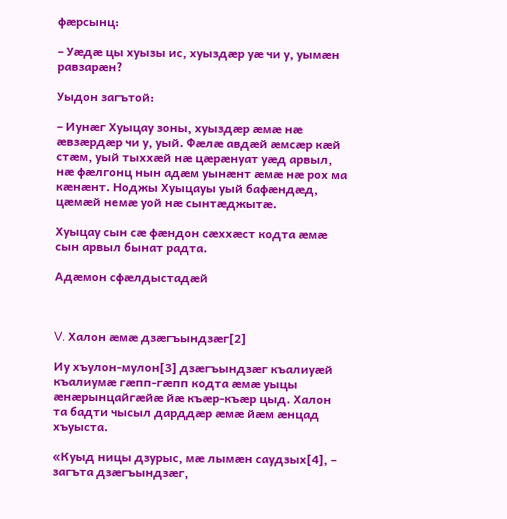фæрсынц:

– Уæдæ цы хуызы ис, хуыздæр уæ чи у, уымæн равзарæн?

Уыдон загътой:

– Иунæг Хуыцау зоны, хуыздæр æмæ нæ æвзæрдæр чи у, уый. Фæлæ авдæй æмсæр кæй стæм, уый тыххæй нæ цæрæнуат уæд арвыл, нæ фæлгонц нын адæм уынæнт æмæ нæ рох ма кæнæнт. Ноджы Хуыцауы уый бафæндæд, цæмæй немæ уой нæ сынтæджытæ.

Хуыцау сын сæ фæндон сæххæст кодта æмæ сын арвыл бынат радта.

Адæмон сфæлдыстадæй



V. Халон æмæ дзæгъындзæг[2]

Иу хъулон-мулон[3] дзæгъындзæг къалиуæй къалиумæ гæпп-гæпп кодта æмæ уыцы æнæрынцайгæйæ йæ къæр-къæр цыд. Халон та бадти чысыл дарддæр æмæ йæм æнцад хъуыста.

«Куыд ницы дзурыс, мæ лымæн саудзых[4], – загъта дзæгъындзæг,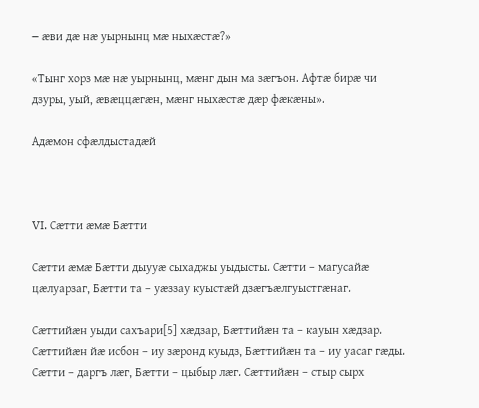– æви дæ нæ уырнынц мæ ныхæстæ?»

«Тынг хорз мæ нæ уырнынц, мæнг дын ма зæгъон. Афтæ бирæ чи дзуры, уый, æвæццæгæн, мæнг ныхæстæ дæр фæкæны».

Адæмон сфæлдыстадæй



VI. Сæтти æмæ Бæтти

Сæтти æмæ Бæтти дыууæ сыхаджы уыдысты. Сæтти – магусайæ цæлуарзаг, Бæтти та – уæззау куыстæй дзæгъæлгуыстгæнаг.

Сæттийæн уыди сахъари[5] хæдзар, Бæттийæн та – кауын хæдзар. Сæттийæн йæ исбон – иу зæронд куыдз, Бæттийæн та – иу уасаг гæды. Сæтти – даргъ лæг, Бæтти – цыбыр лæг. Сæттийæн – стыр сырх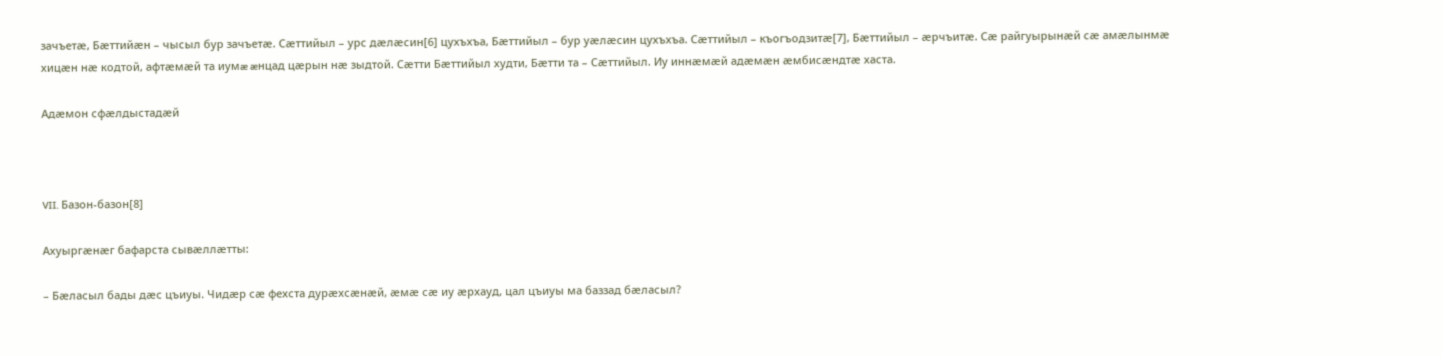зачъетæ, Бæттийæн – чысыл бур зачъетæ. Сæттийыл – урс дæлæсин[6] цухъхъа, Бæттийыл – бур уæлæсин цухъхъа. Сæттийыл – къогъодзитæ[7], Бæттийыл – æрчъитæ. Сæ райгуырынæй сæ амæлынмæ хицæн нæ кодтой, афтæмæй та иумæ æнцад цæрын нæ зыдтой. Сæтти Бæттийыл худти, Бæтти та – Сæттийыл. Иу иннæмæй адæмæн æмбисæндтæ хаста.

Адæмон сфæлдыстадæй



VII. Базон-базон[8]

Ахуыргæнæг бафарста сывæллæтты:

– Бæласыл бады дæс цъиуы. Чидæр сæ фехста дурæхсæнæй, æмæ сæ иу æрхауд, цал цъиуы ма баззад бæласыл?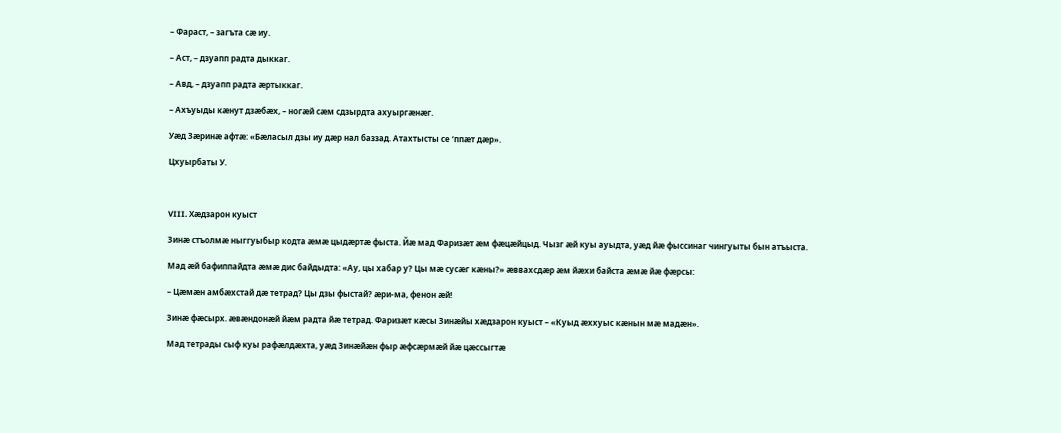– Фараст, – загъта сæ иу.

– Аст, – дзуапп радта дыккаг.

– Авд, – дзуапп радта æртыккаг.

– Ахъуыды кæнут дзæбæх, – ногæй сæм сдзырдта ахуыргæнæг.

Уæд Зæринæ афтæ: «Бæласыл дзы иу дæр нал баззад. Атахтысты се ‘ппæт дæр».

Цхуырбаты У.



VIII. Хæдзарон куыст

Зинæ стъолмæ ныггуыбыр кодта æмæ цыдæртæ фыста. Йæ мад Фаризæт æм фæцæйцыд. Чызг æй куы ауыдта, уæд йæ фыссинаг чингуыты бын атъыста.

Мад æй бафиппайдта æмæ дис байдыдта: «Ау, цы хабар у? Цы мæ сусæг кæны?» æввахсдæр æм йæхи байста æмæ йæ фæрсы:

– Цæмæн амбæхстай дæ тетрад? Цы дзы фыстай? æри-ма, фенон æй!

Зинæ фæсырх. æвæндонæй йæм радта йæ тетрад. Фаризæт кæсы Зинæйы хæдзарон куыст – «Куыд æххуыс кæнын мæ мадæн».

Мад тетрады сыф куы рафæлдæхта, уæд Зинæйæн фыр æфсæрмæй йæ цæссыгтæ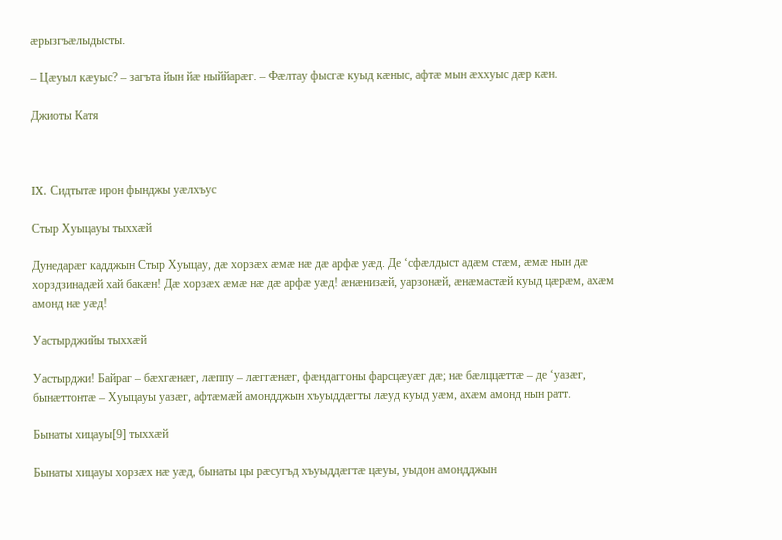æрызгъæлыдысты.

– Цæуыл кæуыс? – загъта йын йæ ныййарæг. – Фæлтау фысгæ куыд кæныс, афтæ мын æххуыс дæр кæн.

Джиоты Катя



IX. Сидтытæ ирон фынджы уæлхъус

Стыр Хуыцауы тыххæй

Дунедарæг кадджын Стыр Хуыцау, дæ хорзæх æмæ нæ дæ арфæ уæд. Де ‘сфæлдыст адæм стæм, æмæ нын дæ хорздзинадæй хай бакæн! Дæ хорзæх æмæ нæ дæ арфæ уæд! æнæнизæй, уарзонæй, æнæмастæй куыд цæрæм, ахæм амонд нæ уæд!

Уастырджийы тыххæй

Уастырджи! Байраг – бæхгæнæг, лæппу – лæггæнæг, фæндаггоны фарсцæуæг дæ; нæ бæлццæттæ – де ‘уазæг, бынæттонтæ – Хуыцауы уазæг, афтæмæй амондджын хъуыддæгты лæуд куыд уæм, ахæм амонд нын ратт.

Бынаты хицауы[9] тыххæй

Бынаты хицауы хорзæх нæ уæд, бынаты цы рæсугъд хъуыддæгтæ цæуы, уыдон амондджын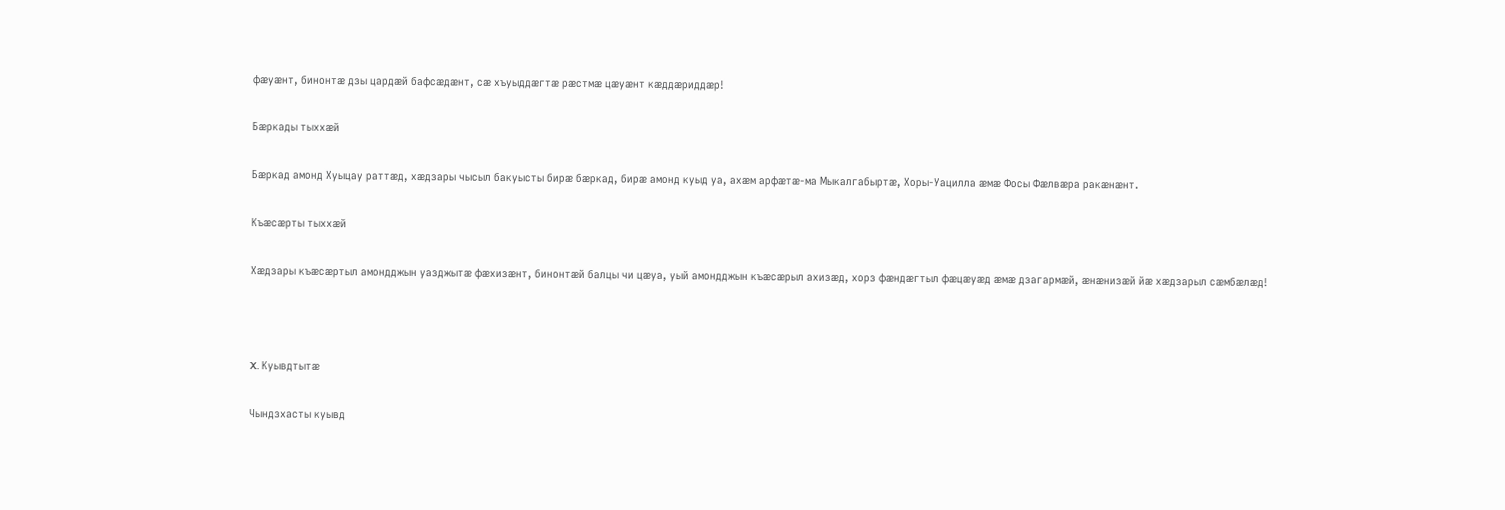фæуæнт, бинонтæ дзы цардæй бафсæдæнт, сæ хъуыддæгтæ рæстмæ цæуæнт кæддæриддæр!

Бæркады тыххæй

Бæркад амонд Хуыцау раттæд, хæдзары чысыл бакуысты бирæ бæркад, бирæ амонд куыд уа, ахæм арфæтæ-ма Мыкалгабыртæ, Хоры-Уацилла æмæ Фосы Фæлвæра ракæнæнт.

Къæсæрты тыххæй

Хæдзары къæсæртыл амондджын уазджытæ фæхизæнт, бинонтæй балцы чи цæуа, уый амондджын къæсæрыл ахизæд, хорз фæндæгтыл фæцæуæд æмæ дзагармæй, æнæнизæй йæ хæдзарыл сæмбæлæд!



X. Куывдтытæ

Чындзхасты куывд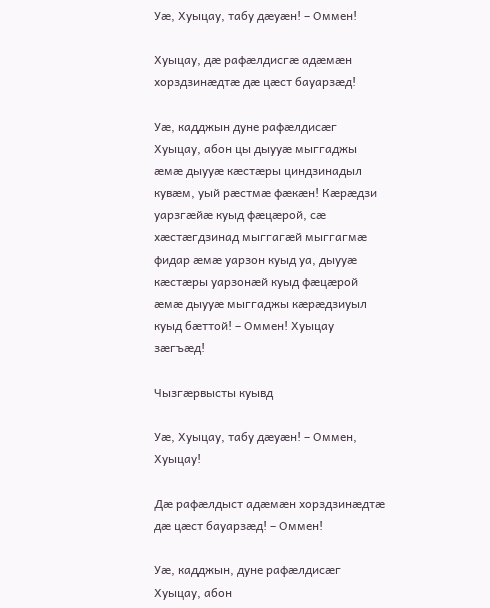Уæ, Хуыцау, табу дæуæн! – Оммен!

Хуыцау, дæ рафæлдисгæ адæмæн хорздзинæдтæ дæ цæст бауарзæд!

Уæ, кадджын дуне рафæлдисæг Хуыцау, абон цы дыууæ мыггаджы æмæ дыууæ кæстæры циндзинадыл кувæм, уый рæстмæ фæкæн! Кæрæдзи уарзгæйæ куыд фæцæрой, сæ хæстæгдзинад мыггагæй мыггагмæ фидар æмæ уарзон куыд уа, дыууæ кæстæры уарзонæй куыд фæцæрой æмæ дыууæ мыггаджы кæрæдзиуыл куыд бæттой! – Оммен! Хуыцау зæгъæд!

Чызгæрвысты куывд

Уæ, Хуыцау, табу дæуæн! – Оммен, Хуыцау!

Дæ рафæлдыст адæмæн хорздзинæдтæ дæ цæст бауарзæд! – Оммен!

Уæ, кадджын, дуне рафæлдисæг Хуыцау, абон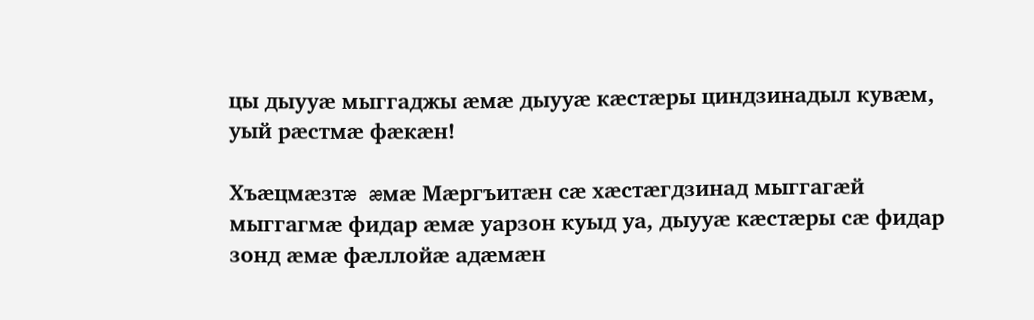цы дыууæ мыггаджы æмæ дыууæ кæстæры циндзинадыл кувæм, уый рæстмæ фæкæн!

Хъæцмæзтæ æмæ Мæргъитæн сæ хæстæгдзинад мыггагæй мыггагмæ фидар æмæ уарзон куыд уа, дыууæ кæстæры сæ фидар зонд æмæ фæллойæ адæмæн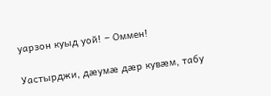уарзон куыд уой! – Оммен!

Уастырджи, дæумæ дæр кувæм, табу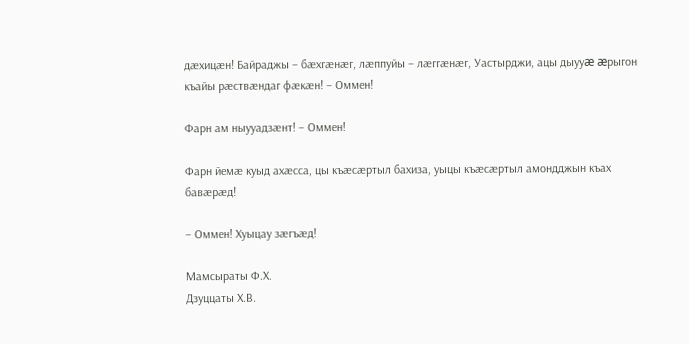дæхицæн! Байраджы – бæхгæнæг, лæппуйы – лæггæнæг, Уастырджи, ацы дыууæ æрыгон къайы рæствæндаг фæкæн! – Оммен!

Фарн ам ныууадзæнт! – Оммен!

Фарн йемæ куыд ахæсса, цы къæсæртыл бахиза, уыцы къæсæртыл амондджын къах бавæрæд!

– Оммен! Хуыцау зæгъæд!

Мамсыраты Ф.Х.
Дзуццаты Х.В.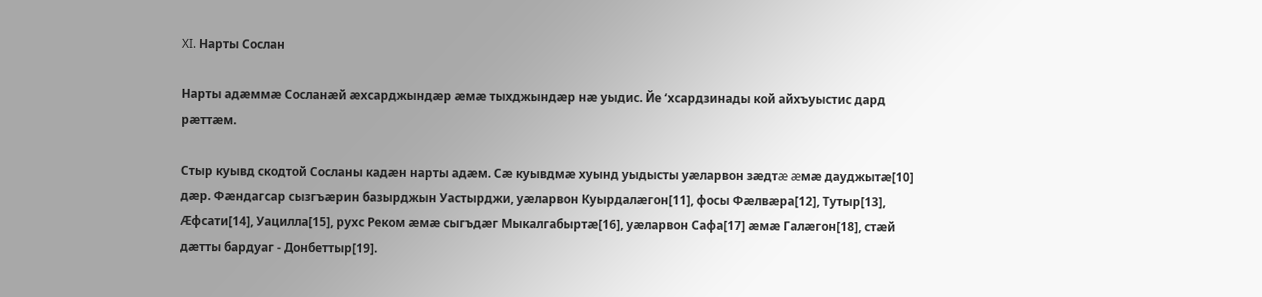XI. Нарты Сослан

Нарты адæммæ Сосланæй æхсарджындæр æмæ тыхджындæр нæ уыдис. Йе ‘хсардзинады кой айхъуыстис дард рæттæм.

Стыр куывд скодтой Сосланы кадæн нарты адæм. Сæ куывдмæ хуынд уыдысты уæларвон зæдтæ æмæ дауджытæ[10] дæр. Фæндагсар сызгъæрин базырджын Уастырджи, уæларвон Куырдалæгон[11], фосы Фæлвæра[12], Тутыр[13], Æфсати[14], Уацилла[15], рухс Реком æмæ сыгъдæг Мыкалгабыртæ[16], уæларвон Сафа[17] æмæ Галæгон[18], стæй дæтты бардуаг - Донбеттыр[19].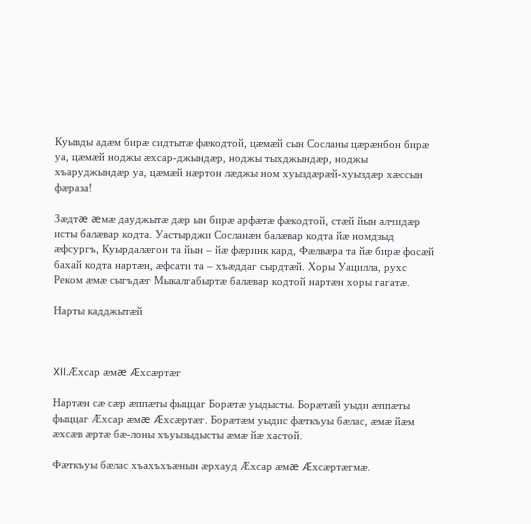Куывды адæм бирæ сидтытæ фæкодтой, цæмæй сын Сосланы цæрæнбон бирæ уа, цæмæй ноджы æхсар-джындæр, ноджы тыхджындæр, ноджы хъаруджындæр уа, цæмæй нæртон лæджы ном хуыздæрæй-хуыздæр хæссын фæраза!

Зæдтæ æмæ дауджытæ дæр ын бирæ арфæтæ фæкодтой, стæй йын алчидæр исты балæвар кодта. Уастырджи Сосланæн балæвар кодта йæ номдзыд æфсургъ, Куырдалæгон та йын – йæ фæринк кард, Фæлвæра та йæ бирæ фосæй бахай кодта нартæн, æфсати та – хъæддаг сырдтæй. Хоры Уацилла, рухс Реком æмæ сыгъдæг Мыкалгабыртæ балæвар кодтой нартæн хоры гагатæ.

Нарты кадджытæй



XII.Æхсар æмæ Æхсæртæг

Нартæн сæ сæр æппæты фыццаг Борæтæ уыдысты. Борæтæй уыди æппæты фыццаг Æхсар æмæ Æхсæртæг. Борæтæм уыдис фæткъуы бæлас, æмæ йæм æхсæв æртæ бæ-лоны хъуызыдысты æмæ йæ хастой.

Фæткъуы бæлас хъахъхъæнын æрхауд Æхсар æмæ Æхсæртæгмæ.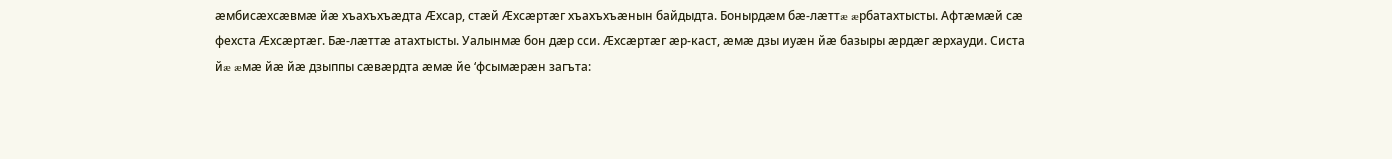æмбисæхсæвмæ йæ хъахъхъæдта Æхсар, стæй Æхсæртæг хъахъхъæнын байдыдта. Бонырдæм бæ-лæттæ æрбатахтысты. Афтæмæй сæ фехста Æхсæртæг. Бæ-лæттæ атахтысты. Уалынмæ бон дæр сси. Æхсæртæг æр-каст, æмæ дзы иуæн йæ базыры æрдæг æрхауди. Систа йæ æмæ йæ йæ дзыппы сæвæрдта æмæ йе ‘фсымæрæн загъта: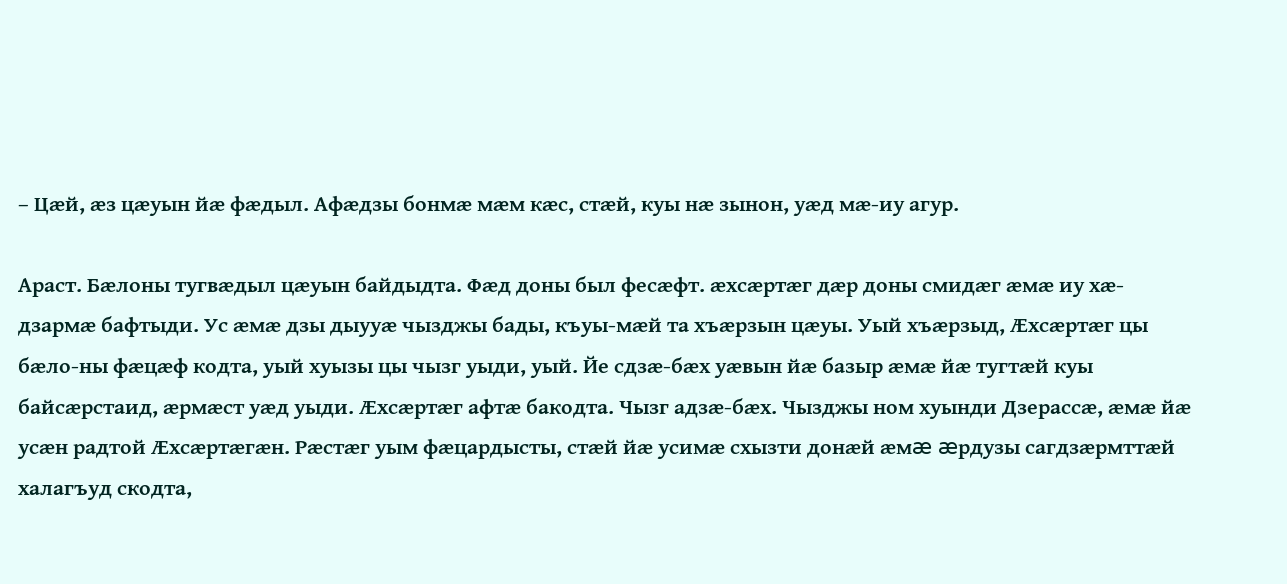– Цæй, æз цæуын йæ фæдыл. Афæдзы бонмæ мæм кæс, стæй, куы нæ зынон, уæд мæ-иу агур.

Араст. Бæлоны тугвæдыл цæуын байдыдта. Фæд доны был фесæфт. æхсæртæг дæр доны смидæг æмæ иу хæ-дзармæ бафтыди. Ус æмæ дзы дыууæ чызджы бады, къуы-мæй та хъæрзын цæуы. Уый хъæрзыд, Æхсæртæг цы бæло-ны фæцæф кодта, уый хуызы цы чызг уыди, уый. Йе сдзæ-бæх уæвын йæ базыр æмæ йæ тугтæй куы байсæрстаид, æрмæст уæд уыди. Æхсæртæг афтæ бакодта. Чызг адзæ-бæх. Чызджы ном хуынди Дзерассæ, æмæ йæ усæн радтой Æхсæртæгæн. Рæстæг уым фæцардысты, стæй йæ усимæ схызти донæй æмæ æрдузы сагдзæрмттæй халагъуд скодта,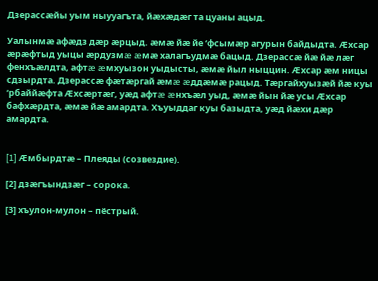Дзерассæйы уым ныууагъта, йæхæдæг та цуаны ацыд.

Уалынмæ афæдз дæр æрцыд. æмæ йæ йе ‘фсымæр агурын байдыдта. Æхсар æрæфтыд уыцы æрдузмæ æмæ халагъудмæ бацыд. Дзерассæ йæ йæ лæг фенхъæлдта, афтæ æмхуызон уыдысты, æмæ йыл ныццин. Æхсар æм ницы сдзырдта. Дзерассæ фæтæргай æмæ æддæмæ рацыд. Тæргайхуызæй йæ куы ‘рбаййæфта Æхсæртæг, уæд афтæ æнхъæл уыд, æмæ йын йæ усы Æхсар бафхæрдта, æмæ йæ амардта. Хъуыддаг куы базыдта, уæд йæхи дæр амардта.


[1] Æмбырдтæ – Плеяды (созвездие).

[2] дзæгъындзæг – сорока.

[3] хъулон-мулон – пёстрый.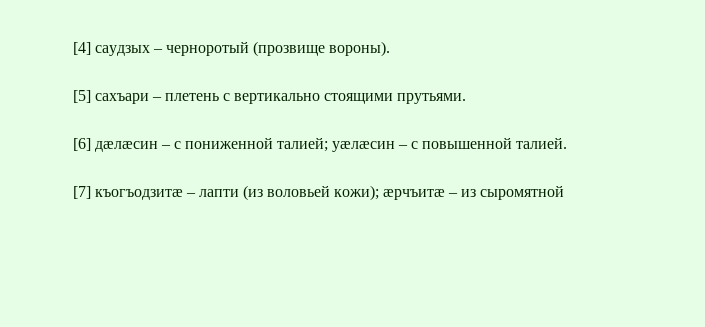[4] саудзых – черноротый (прозвище вороны).

[5] сахъари – плетень с вертикально стоящими прутьями.

[6] дæлæсин – с пониженной талией; уæлæсин – с повышенной талией.

[7] къогъодзитæ – лапти (из воловьей кожи); æрчъитæ – из сыромятной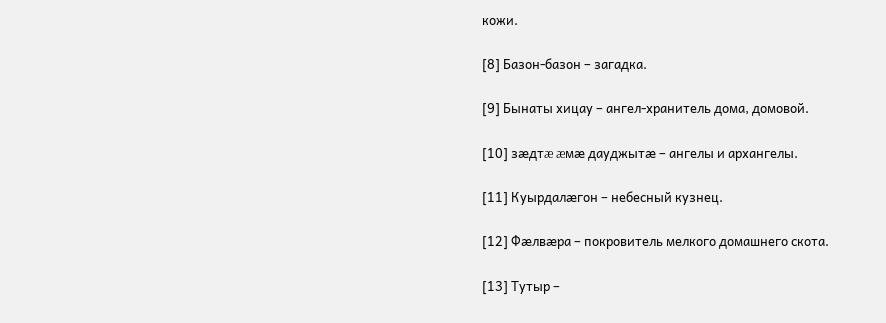кожи.

[8] Базон-базон – загадка.

[9] Бынаты хицау – ангел-хранитель дома, домовой.

[10] зæдтæ æмæ дауджытæ – ангелы и архангелы.

[11] Куырдалæгон – небесный кузнец.

[12] Фæлвæра – покровитель мелкого домашнего скота.

[13] Тутыр –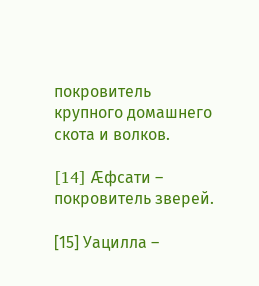покровитель крупного домашнего скота и волков.

[14] Æфсати – покровитель зверей.

[15] Уацилла –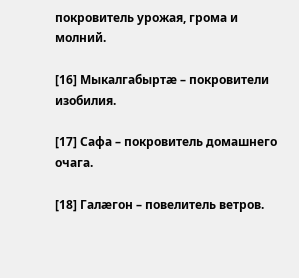покровитель урожая, грома и молний.

[16] Мыкалгабыртæ – покровители изобилия.

[17] Сафа – покровитель домашнего очага.

[18] Галæгон – повелитель ветров.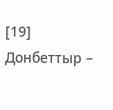[19] Донбеттыр –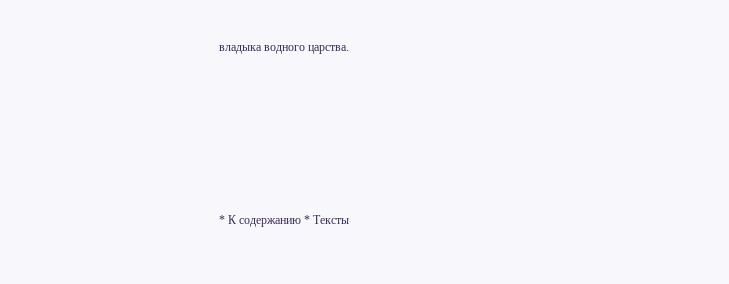владыка водного царства.






* К содержанию * Тексты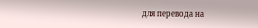для перевода на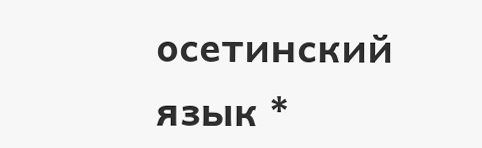осетинский язык *